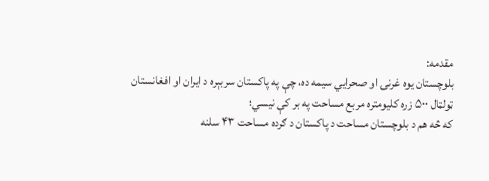مقدمه:
بلوچستان یوه غرنۍ او صحرایي سیمه ده، چې په پاکستان سربېره د ایران او افغانستان ټولټال ۵۰۰ زره کلیومتره مربع مساحت په بر کې نیسي؛
که څه هم د بلوچستان مساحت د پاکستان د ګرده مساحت ۴۳ سلنه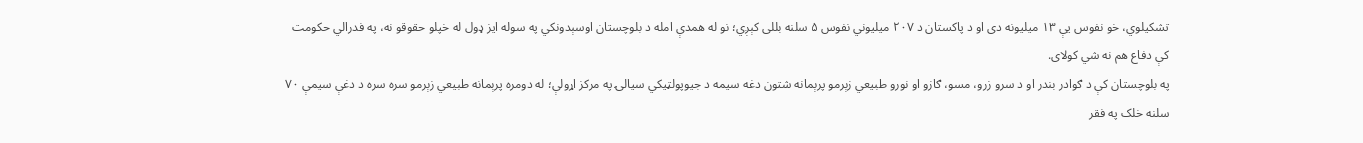تشکیلوي، خو نفوس یې ۱۳ میلیونه دی او د پاکستان د ۲۰۷ میلیوني نفوس ۵ سلنه بللی کېږي؛ نو له همدې امله د بلوچستان اوسېدونکي په سوله ایز ډول له خپلو حقوقو نه، په فدرالي حکومت کې دفاع هم نه شي کولای.
په بلوچستان کې د ګوادر بندر او د سرو زرو، مسو، ګازو او نورو طبیعي زېرمو پرېمانه شتون دغه سیمه د جیوپولټیکي سیالۍ په مرکز اړولې؛ له دومره پرېمانه طبیعي زېرمو سره سره د دغې سیمې ۷۰ سلنه خلک په فقر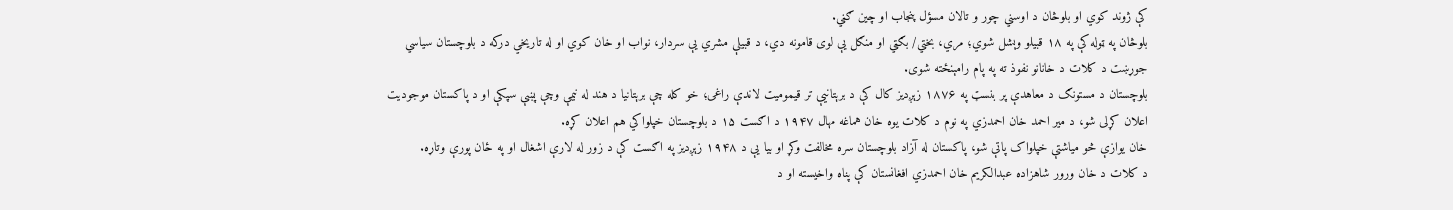کې ژوند کوي او بلوڅان د اوسني چور و تالان مسؤل پنجاب او چین ګڼي.
بلوڅان په ټوله کې په ۱۸ قبیلو وېشل شوي؛ مري، بختي/ بګټي او منګل یې لوی قامونه دي، د قبیلې مشري یې سردار، نواب او خان کوي او له تاریخي درکه د بلوچستان سیاسي جوړښت د کلات د خانانو نفوذ ته په پام رامېنځته شوی.
بلوچستان د مستونګ د معاهدې پر بنسټ په ۱۸۷۶ زېږدیز کال کې د برېتانیې تر قیمومیت لاندې راغی؛ خو کله چې برېتانیا د هند له نیمې وچې پښې سپکې او د پاکستان موجودیت اعلان کړلی شو، د میر احمد خان احمدزي په نوم د کلات یوه خان هماغه مهال ۱۹۴۷ د اګست ۱۵ د بلوچستان خپلواکي هم اعلان کړه.
خان یوازې څو میاشتې خپلواک پاتې شو، پاکستان له آزاد بلوچستان سره مخالفت وکړ او بیا یې د ۱۹۴۸ زېږدیز په اګست کې د زور له لارې اشغال او په ځان پورې وتاړه.
د کلات د خان ورور شاهزاده عبدالکریم خان احمدزي افغانستان کې پناه واخیسته او د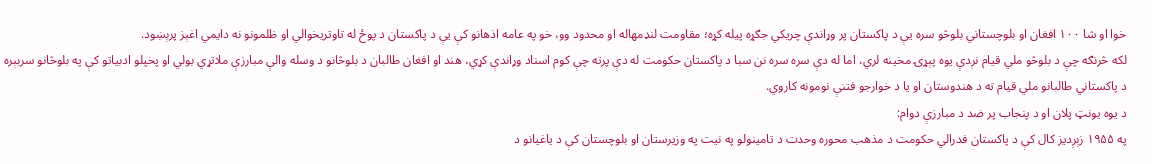خوا او شا ۱۰۰ افغان او بلوچستاني بلوڅو سره یې د پاکستان پر وړاندې چریکي جګړه پیله کړه؛ مقاومت لنډمهاله او محدود وو، خو په عامه اذهانو کې یې د پاکستان د پوځ له تاوتریخوالي او ظلمونو نه دایمي اغېز پرېښود.
لکه څرنګه چې د بلوڅو ملي قیام نږدې یوه پېړۍ مخینه لري، اما له دې سره سره نن سبا د پاکستان حکومت له دې پرته چې کوم اسناد وړاندې کړي، هند او افغان طالبان د بلوڅانو د وسله والې مبارزې ملاتړي بولي او پخپلو ادبیاتو کې په بلوڅانو سربېره د پاکستاني طالبانو ملي قیام ته د هندوستان او یا د خوارجو فتنې نومونه کاروي.
د یوه یونټ پلان او د پنجاب پر ضد د مبارزې دوام:
په ۱۹۵۵ زېږدیز کال کې د پاکستان فدرالي حکومت د مذهب محوره وحدت د تامینولو په نیت په وزیرستان او بلوچستان کې د یاغیانو د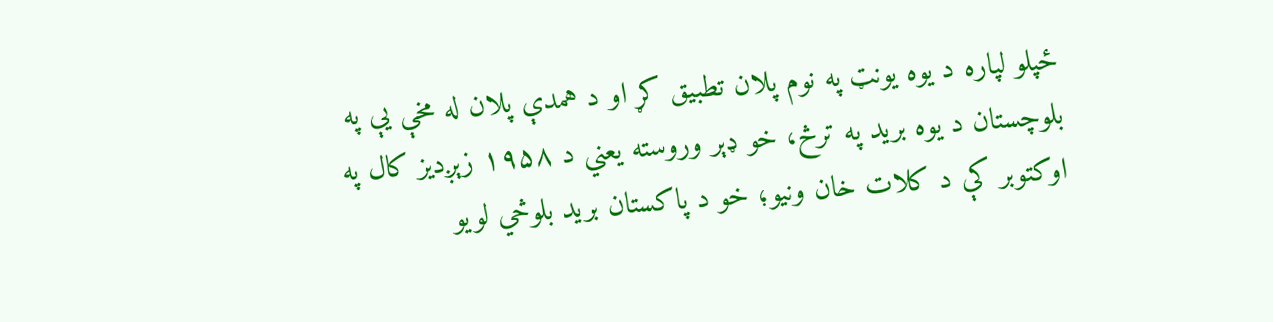ځپلو لپاره د یوه یونټ په نوم پلان تطبیق کړ او د همدې پلان له مخې یې په بلوچستان د یوه برید په ترڅ، خو ډېر وروسته یعني د ۱۹۵۸ زېږدیز کال په اوکتوبر کې د کلات خان ونیو؛ خو د پاکستان برید بلوڅي لویو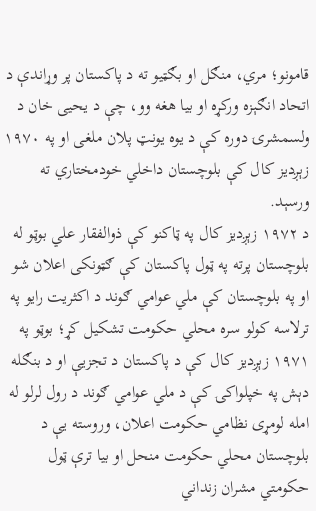قامونو؛ مري، منګل او بګټيو ته د پاکستان پر وړاندې د اتحاد انګېزه ورکړه او بیا هغه وو، چې د یحیی خان د ولسمشرۍ دوره کې د یوه یونټ پلان ملغی او په ۱۹۷۰ زېږدیز کال کې بلوچستان داخلي خودمختاري ته ورسېد.
د ۱۹۷۲ زېږدیز کال په ټاکنو کې ذوالفقار علي بوټو له بلوچستان پرته په ټول پاکستان کې ګټونکی اعلان شو او په بلوچستان کې ملي عوامي ګوند د اکثریت رایو په ترلاسه کولو سره محلي حکومت تشکیل کړ؛ بوټو په ۱۹۷۱ زېږدیز کال کې د پاکستان د تجزیې او د بنګله دېش په خپلواکۍ کې د ملي عوامي ګوند د رول لرلو له امله لومړی نظامي حکومت اعلان، وروسته یې د بلوچستان محلي حکومت منحل او بیا ترې ټول حکومتي مشران زنداني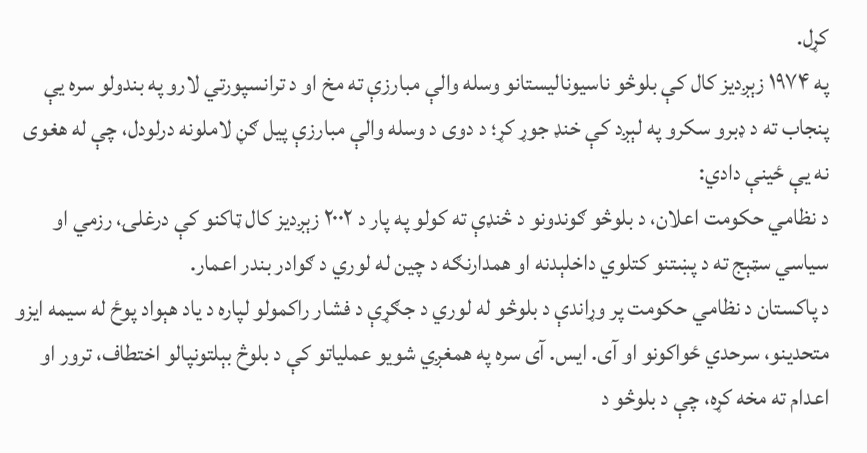کړل.
په ۱۹۷۴ زېږدیز کال کې بلوڅو ناسیونالیستانو وسله والې مبارزې ته مخ او د ترانسپورتي لارو په بندولو سره یې پنجاب ته د ډبرو سکرو په لېږد کې خنډ جوړ کړ؛ د دوی د وسله والې مبارزې پیل ګڼ لاملونه درلودل، چې له هغوی نه یې ځینې دادي:
د نظامي حکومت اعلان، د بلوڅو ګوندونو د څنډې ته کولو په پار د ۲۰۰۲ زېږدیز کال ټاکنو کې درغلۍ، رزمي او سیاسي سټېج ته د پښتنو کتلوي داخلېدنه او همدارنګه د چین له لوري د ګوادر بندر اعمار.
د پاکستان د نظامي حکومت پر وړاندې د بلوڅو له لوري د جګړې د فشار راکمولو لپاره د یاد هېواد پوځ له سیمه ایزو متحدینو، سرحدي ځواکونو او آی. ایس. آی سره په همغږي شویو عملیاتو کې د بلوڅ بېلتونپالو اختطاف، ترور او اعدام ته مخه کړه، چې د بلوڅو د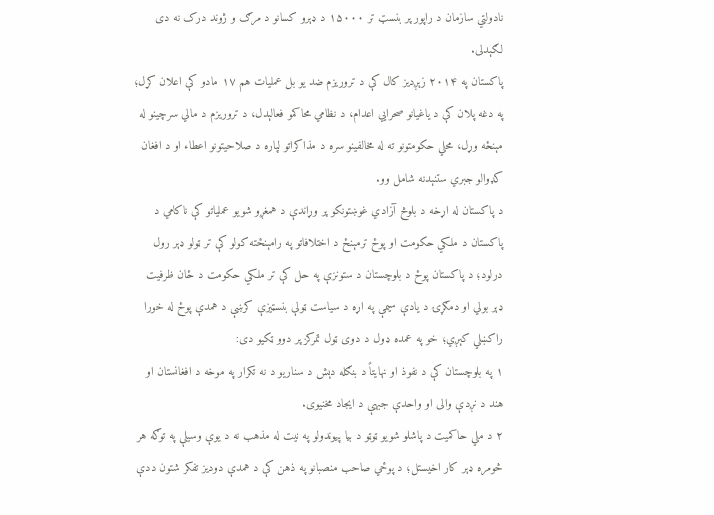نادولتي سازمان د راپور پر بنسټ تر ۱۵۰۰۰ د ډېرو کسانو د مرګ و ژوند درک نه دی لګېدلی.
پاکستان په ۲۰۱۴ زېږدیز کال کې د تروریزم ضد یو بل عملیات هم ۱۷ مادو کې اعلان کړل؛ په دغه پلان کې د یاغیانو صحرایي اعدام، د نظامي محاکمو فعالېدل، د تروریزم د مالي سرچینو له مېنځه وړل، محلي حکومتونو ته له مخالفینو سره د مذاکراتو لپاره د صلاحیتونو اعطاء او د افغان کډوالو جبري ستنېدنه شامل وو.
د پاکستان له اړخه د بلوڅ آزادي غوښتونکو پر وړاندې د همغږو شویو عملیاتو کې ناکامي د پاکستان د ملکي حکومت او پوځ ترمېنځ د اختلافاتو په رامېنځته کولو کې تر ټولو ډېر رول درلود؛ د پاکستان پوځ د بلوچستان د ستونزې په حل کې تر ملکي حکومت د ځان ظرفیت ډېر بولي او دمګړۍ د یادې سیمې په اړه د سیاست ټولې بنسټیزې کرښې د همدې پوځ له خورا راکښلي کېږي؛ خو په عمده ډول د دوی ټول تمرکز پر دوو ټکیو دی:
۱ په بلوچستان کې د نفوذ او نهایتاً د بنګله دېش د سناریو د نه تکرار په موخه د افغانستان او هند د نږدې والی او واحدې جبهې د ایجاد مخنیوی.
۲ د ملي حاکمیت د پاشلو شویو ټوټو د بیا پیوندولو په نیت له مذهب نه د یوې وسیلې په توګه هر څومره ډېر کار اخیستل؛ د پوځي صاحب منصبانو په ذهن کې د همدې دودیز تفکر شتون ددې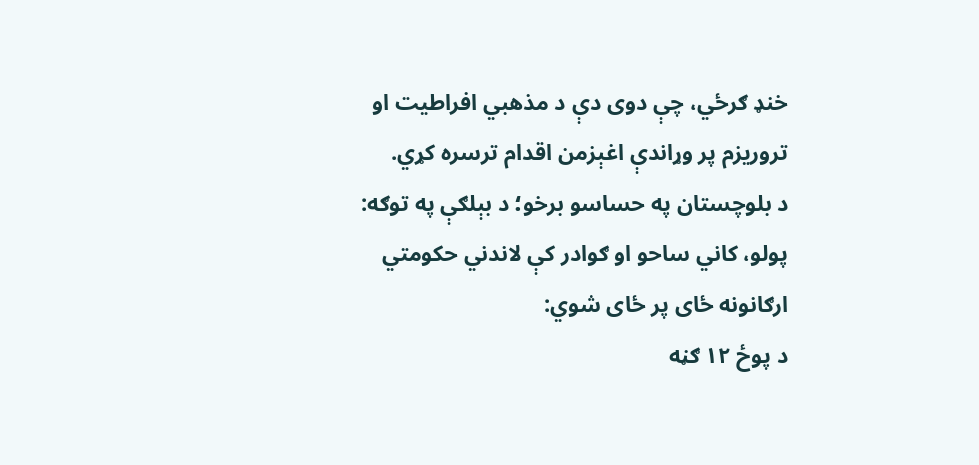خنډ ګرځي، چې دوی دې د مذهبي افراطیت او تروریزم پر وړاندې اغېزمن اقدام ترسره کړي.
د بلوچستان په حساسو برخو؛ د بېلګې په توګه: پولو، کاني ساحو او ګوادر کې لاندني حکومتي ارګانونه ځای پر ځای شوي:
د پوځ ۱۲ ګڼه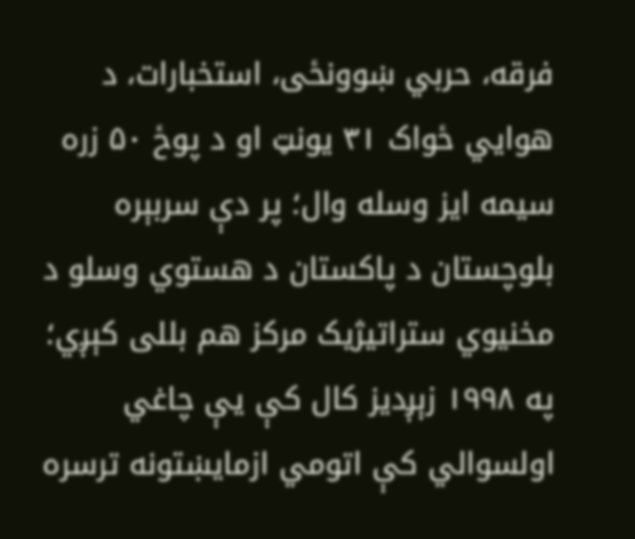فرقه، حربي ښوونځی، استخبارات، د هوایي ځواک ۳۱ یونټ او د پوځ ۵۰ زره سیمه ایز وسله وال؛ پر دې سربېره بلوچستان د پاکستان د هستوي وسلو د مخنیوي ستراتیژیک مرکز هم بللی کېږي؛ په ۱۹۹۸ زېږدیز کال کې یې چاغي اولسوالي کې اتومي ازمایښتونه ترسره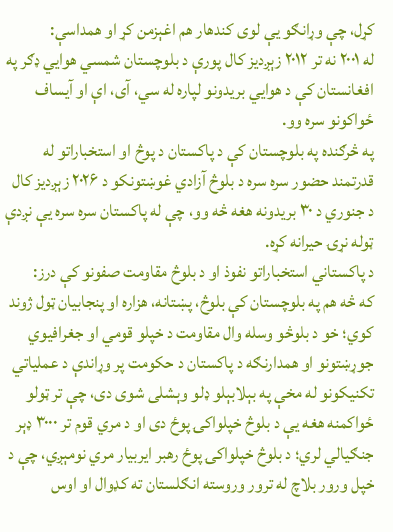کړل، چې وړانګو یې لوی کندهار هم اغېزمن کړ او همداسې:
له ۲۰۰۱ نه تر ۲۰۱۲ زېږدیز کال پورې د بلوچستان شمسي هوايي ډګر په افغانستان کې د هوایي بریدونو لپاره له سي، آی، اې او آیساف ځواکونو سره وو.
په څرګنده په بلوچستان کې د پاکستان د پوڅ او استخباراتو له قدرتمند حضور سره سره د بلوڅ آزادي غوښتونکو د ۲۰۲۶ زېږدیز کال د جنوري د ۳۰ بریدونه هغه څه وو، چې له پاکستان سره سره یې نږدې ټوله نړۍ حیرانه کړه.
د پاکستاني استخباراتو نفوذ او د بلوڅ مقاومت صفونو کې درز:
که څه هم په بلوچستان کې بلوڅ، پښتانه، هزاره او پنجابیان ټول ژوند کوي؛ خو د بلوڅو وسله وال مقاومت د خپلو قومي او جغرافیوي جوړښتونو او همدارنګه د پاکستان د حکومت پر وړاندې د عملیاتي تکنیکونو له مخې په بېلابېلو ډلو وېشلی شوی دی، چې تر ټولو ځواکمنه هغه یې د بلوڅ خپلواکۍ پوځ دی او د مري قوم تر ۳۰۰۰ ډېر جنګیالي لري؛ د بلوڅ خپلواکۍ پوځ رهبر ایربیار مري نومېږي، چې د خپل ورور بلاچ له ترور وروسته انګلستان ته کډوال او اوس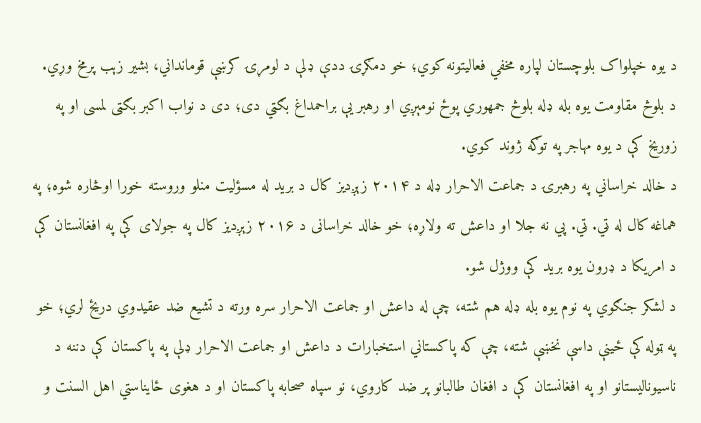د یوه خپلواک بلوچستان لپاره مخفي فعالیتونه کوي؛ خو دمګړۍ ددې ډلې د لومړۍ کرښې قومانداني، بشیر زېب پرمخ وړي.
د بلوڅ مقاومت یوه بله ډله بلوڅ جمهوري پوځ نومېږي او رهبر یې براحمداغ بګټي دی؛ دی د نواب اکبر بګټی لمسی او په زوریخ کې د یوه مهاجر په توګه ژوند کوي.
د خالد خراساني په رهبرۍ د جماعت الاحرار ډله د ۲۰۱۴ زېږدیز کال د برید له مسؤلیت منلو وروسته خورا اوڅاره شوه؛ په هماغه کال له ټي. ټي. پي نه جلا او داعش ته ولاړه؛ خو خالد خراسانی د ۲۰۱۶ زېږدیز کال په جولای کې په افغانستان کې د امریکا د ډرون یوه برید کې ووژل شو.
د لشکر جنګوي په نوم یوه بله ډله هم شته، چې له داعش او جماعت الاحرار سره ورته د تشیع ضد عقیدوي دریځ لري؛ خو په ټوله کې ځینې داسې نخښې شته، چې که پاکستاني استخبارات د داعش او جماعت الاحرار ډلې په پاکستان کې دننه د ناسیونالیستانو او په افغانستان کې د افغان طالبانو پر ضد کاروي، نو سپاه صحابه پاکستان او د هغوی ځایناستي اهل السنت و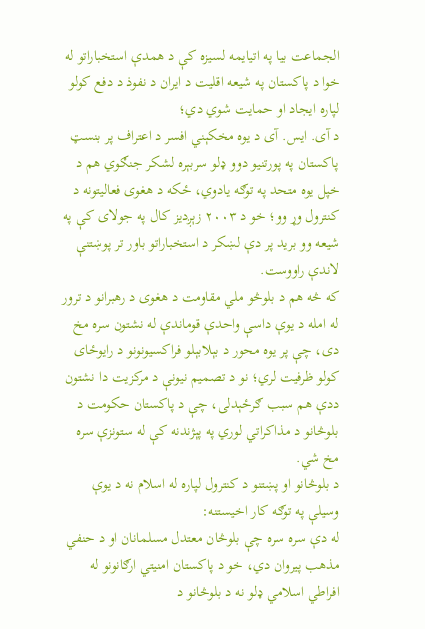الجماعت بیا په اتیایمه لسیزه کې د همدې استخباراتو له خوا د پاکستان په شیعه اقلیت د ایران د نفوذ د دفع کولو لپاره ایجاد او حمایت شوي دي؛
د آی. ایس. آی د یوه مخکېني افسر د اعتراف پر بنسټ پاکستان په پورتنیو دوو ډلو سربېره لشکر جنګوي هم د خپل یوه متحد په توګه یادوي، ځکه د هغوی فعالیتونه د کنترول وړ وو؛ خو د ۲۰۰۳ زېږدیز کال په جولای کې په شیعه وو برید پر دې لښکر د استخباراتو باور تر پوښتنې لاندې راووست.
که څه هم د بلوڅو ملي مقاومت د هغوی د رهبرانو د ترور له امله د یوې داسې واحدې قوماندې له نشتون سره مخ دی، چې پر یوه محور د بېلابېلو فراکسیونونو د رایوځای کولو ظرفیت لري؛ نو د تصمیم نیونې د مرکزیت دا نشتون ددې هم سبب ګرځېدلی، چې د پاکستان حکومت د بلوڅانو د مذاکراتي لوري په پېژندنه کې له ستونزې سره مخ شي.
د بلوڅانو او پښتنو د کنترول لپاره له اسلام نه د یوې وسیلې په توګه کار اخیستنه:
له دې سره سره چې بلوڅان معتدل مسلمانان او د حنفي مذهب پیروان دي، خو د پاکستان امنیتي ارګانونو له افراطي اسلامي ډلو نه د بلوڅانو د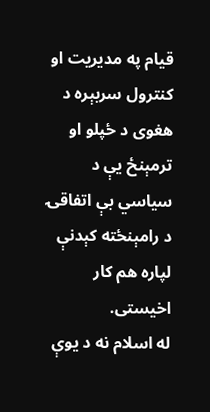قیام په مدیریت او کنترول سربېره د هغوی د ځپلو او ترمېنځ یې د سیاسي بې اتفاقۍ د رامېنځته کېدنې لپاره هم کار اخیستی.
له اسلام نه د یوې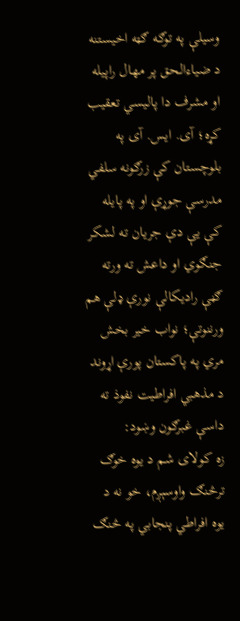وسیلې په توګه ګټه اخیستنه د ضیاءالحق پر مهال راپیله او مشرف دا پالیسي تعقیب کړه؛ آی. ایس. آی په بلوچستان کې زرګونه سلفي مدرسې جوړې او په پایله کې یې دې جریان ته لشکر جنګوي او داعش ته ورته ګڼې رادیکالې نورې ډلې هم ورننوتې؛ نواب خیر بخش مري په پاکستان پورې اړوند د مذهبي افراطیت نفوذ ته داسې غبرګون وښود:
زه کولای شم د یوه خوګ ترڅنګ واوسېږم، خو نه د یوه افراطي پنجابي په څنګ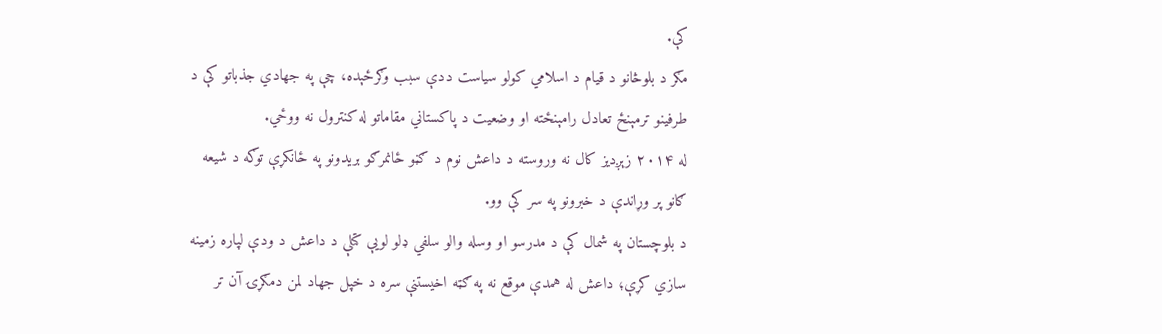کې.
مګر د بلوڅانو د قیام د اسلامي کولو سیاست ددې سبب وګرځېده، چې په جهادي جذباتو کې د طرفینو ترمېنځ تعادل رامېنځته او وضعیت د پاکستاني مقاماتو له کنترول نه ووځي.
له ۲۰۱۴ زېږدیز کال نه وروسته د داعش نوم د ګڼو ځانمرګو بریدونو په ځانکړې توګه د شیعه ګانو پر وړاندې د خبرونو په سر کې وو.
د بلوچستان په شمال کې د مدرسو او وسله والو سلفي ډلو لویې کتلې د داعش د ودې لپاره زمینه سازي کړې؛ داعش له همدې موقع نه په ګټه اخیستنې سره د خپل جهاد لمن دمګړۍ آن تر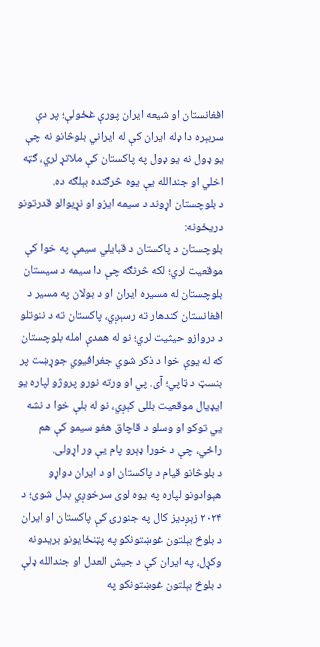افغانستان او شیعه ایران پورې غځولې؛ پر دې سربېره دا ډله ایران کې له ایراني بلوڅانو نه چې یو ډول نه یو ډول په پاکستان کې ملاتړ لري، ګټه اخلي او جندالله یې یوه څرګنده بېلګه ده.
د بلوچستان اړوند د سیمه ایزو او نړیوالو قدرتونو دریځونه:
بلوچستان د پاکستان د قبایلي سیمې په خوا کې موقعیت لري؛ لکه څرنګه چې دا سیمه د سیستان بلوچستان له مسیره ایران او د بولان په مسیر د افغانستان کندهار ته رسېږي، پاکستان ته د ننوتلو د دروازو حیثیت لري؛ نو له همدې امله بلوچستان که له یوې خوا د ذکر شوي جغرافیوي جوړښت پر بنسټ د ټاپي؛ آی. پي او ورته نورو پروژو لپاره یو ايډیال موقعیت بللی کېږي، نو له بلې خوا د نشه یي توکو او وسلو د قاچاق هغو سیمو کې هم راځي، چې د خورا ډېرو پام یې ور اړولی.
د بلوڅانو قیام د پاکستان او د ایران دواړو هېوادونو لپاره په یوه لوی سرخوږي بدل شوی؛ د ۲۰۲۴ زېږدیز کال په جنورۍ کې پاکستان او ایران د بلوڅ بېلتون غوښتونکو په پټنځایونو بریدونه وکړل، په ایران کې د جیش العدل او جندالله ډلې د بلوڅ بېلتون غوښتونکو په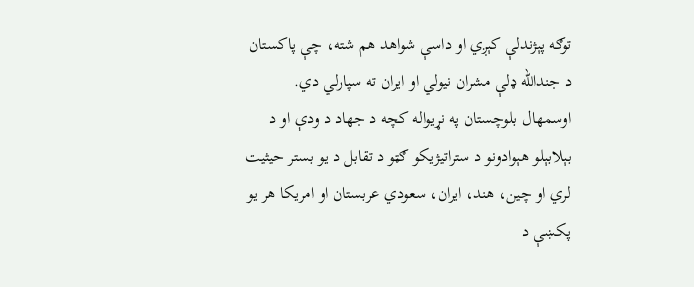توګه پېژندلې کېږي او داسې شواهد هم شته، چې پاکستان د جندالله ډلې مشران نیولي او ایران ته سپارلي دي.
اوسمهال بلوچستان په نړیواله کچه د جهاد د ودې او د بېلابېلو هېوادونو د ستراتیژیکو ګټو د تقابل د یو بستر حیثیت لري او چین، هند، ایران، سعودي عربستان او امریکا هر یو پکښې د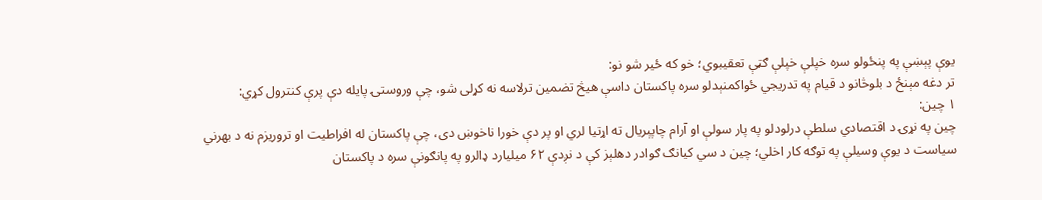یوې پېښې په پنځولو سره خپلې خپلې ګټې تعقیبوي؛ خو که ځیر شو نو:
تر دغه مېنځ د بلوڅانو د قیام په تدریجي ځواکمنېدلو سره پاکستان داسې هیڅ تضمین ترلاسه نه کړلی شو، چې وروستۍ پایله دې پرې کنترول کړي:
۱ چین:
چین په نړۍ د اقتصادي سلطې درلودلو په پار سولې او آرام چاپېریال ته اړتیا لري او پر دې خورا ناخوښ دی، چې پاکستان له افراطیت او تروریزم نه د بهرني سیاست د یوې وسیلې په توګه کار اخلي؛ چین د سي کیانګ ګوادر دهلېز کې د نږدې ۶۲ میلیارد ډالرو په پانګونې سره د پاکستان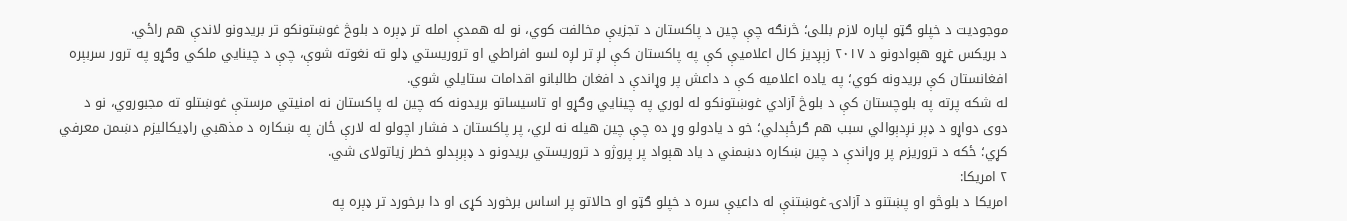موجودیت د خپلو ګټو لپاره لازم بللی؛ څرنګه چې چین د پاکستان د تجزیې مخالفت کوي، نو له همدې امله تر ډېره د بلوڅ غوښتونکو تر بریدونو لاندې هم راځي.
د بریکس غړو هېوادونو د ۲۰۱۷ زېږدیز کال اعلامیې کې په پاکستان کې لږ تر لږه لسو افراطي او تروریستي ډلو ته نغوته شوې، چې د چینایي ملکي وګړو په ترور سربېره افغانستان کې بریدونه کوي؛ په یاده اعلامیه کې د داعش پر وړاندې د افغان طالبانو اقدامات ستایلي شوي.
له شکه پرته په بلوچستان کې د بلوڅ آزادي غوښتونکو له لوري په چینایي وګړو او تاسیساتو بریدونه که چین له پاکستان نه امنیتي مرستې غوښتلو ته مجبوروي، نو د دوی دواړو د ډېر نږدېوالي سبب هم ګرځېدلي؛ خو د یادولو وړ ده چې چین هیله نه لري، پر پاکستان د فشار اچولو له لارې ځان په ښکاره د مذهبي راډیکالیزم دښمن معرفي کړي؛ ځکه د تروریزم پر وړاندې د چین ښکاره دښمني د یاد هېواد پر پروژو د تروریستي بریدونو د ډېرېدلو خطر زیاتولای شي.
۲ امریکا:
امریکا د بلوڅو او پښتنو د آزادۍ غوښتنې له داعیې سره د خپلو ګټو او حالاتو پر اساس برخورد کړی او دا برخورد تر ډېره په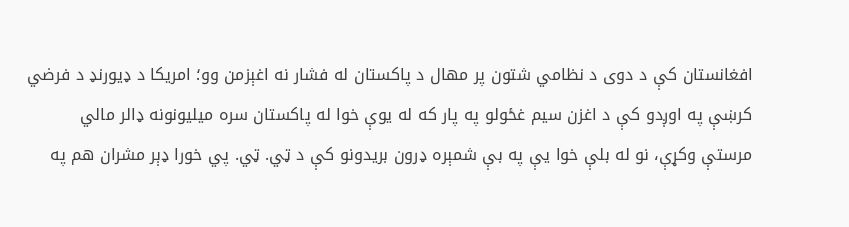افغانستان کې د دوی د نظامي شتون پر مهال د پاکستان له فشار نه اغېزمن وو؛ امریکا د ډیورنډ د فرضي کرښې په اوږدو کې د اغزن سیم غځولو په پار که له یوې خوا له پاکستان سره میلیونونه ډالر مالي مرستې وکړې، نو له بلې خوا یې په بې شمېره ډرون بریدونو کې د ټي. ټي. پي خورا ډېر مشران هم په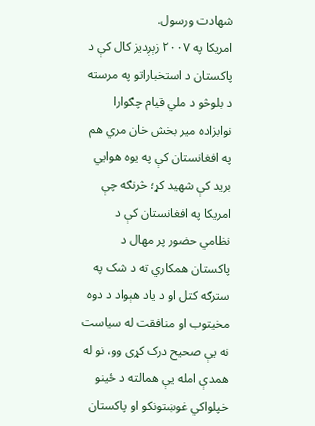شهادت ورسول.
امریکا په ۲۰۰۷ زېږدیز کال کې د پاکستان د استخباراتو په مرسته د بلوڅو د ملي قیام چګوارا نوابزاده میر بخش خان مري هم په افغانستان کې په یوه هوایي برید کې شهید کړ؛ څرنګه چې امریکا په افغانستان کې د نظامي حضور پر مهال د پاکستان همکاري ته د شک په سترګه کتل او د یاد هېواد د دوه مخیتوب او منافقت له سیاست نه یې صحیح درک کړی وو، نو له همدې امله یې همالته د ځینو خپلواکي غوښتونکو او پاکستان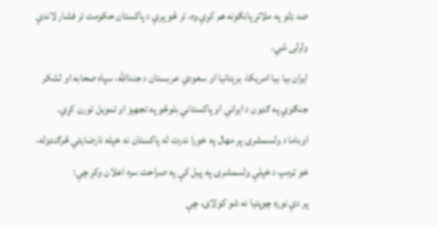ضد ډلو په ملاتړ پانګونه هم کړې وه، تر څو پرې د پاکستان حکومت تر فشار لاندې ولرلی شي.
ایران بیا بیا امریکا، برېتانیا او سعودي عربستان د جندالله، سپاه صحابه او لشکر جنګوي په ګډون د ایراني او پاکستاني بلوڅو په تجهیز او تمویل تورن کړي.
اوباما د ولسمشرۍ پر مهال په خورا ندرت له پاکستان نه خپله نارضایتي څرګندوله، خو ټرمپ د خپلې ولسمشرۍ په پیل کې په صراحت سره اعلان وکړ چې:
پر دې نوره چوپتیا نه شو کولای، چې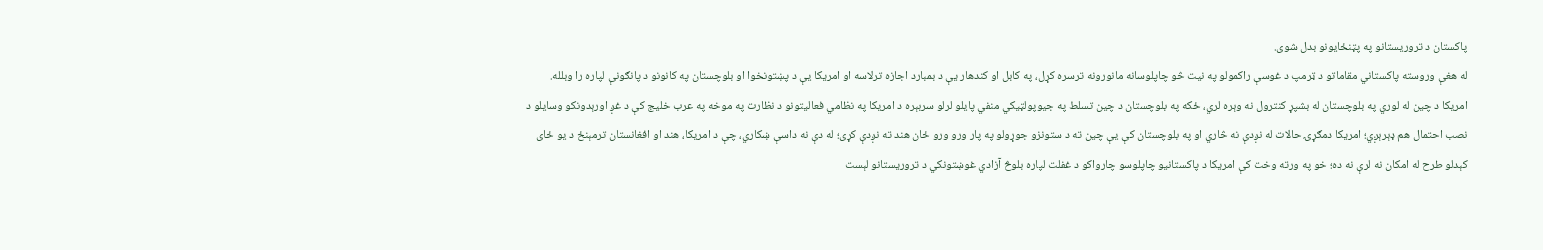پاکستان د تروریستانو په پټنځایونو بدل شوی.
له هغې وروسته پاکستاني مقاماتو د ټرمپ د غوسې راکمولو په نیت څو چاپلوسانه مانورونه ترسره کړل، په کابل او کندهار یې د بمبارد اجازه ترلاسه او امریکا یې د پښتونخوا او بلوچستان په کانونو د پانګونې لپاره را وبلله.
امریکا د چین له لوري په بلوچستان له بشپړ کنترول نه وېره لري، ځکه په بلوچستان د چین تسلط په جیوپولټیکي منفي پایلو لرلو سربېره د امریکا په نظامي فعالیتونو د نظارت په موخه په عرب خلیج کې د غږ اورېدونکو وسایلو د نصب احتمال هم ډېرېږي؛ امریکا دمګړۍ حالات له نږدې نه څاري او په بلوچستان کې یې چین ته د ستونزو جوړولو په پار ورو ورو ځان هند ته نږدې کړی؛ له دې نه داسې ښکاري، چې د امریکا، هند او افغانستان ترمېنځ د یو ځای کېدلو طرح له امکان نه لرې نه ده؛ خو په ورته وخت کې امریکا د پاکستانیو چاپلوسو چارواکو د غفلت لپاره بلوڅ آزادي غوښتونکي د تروریستانو لېست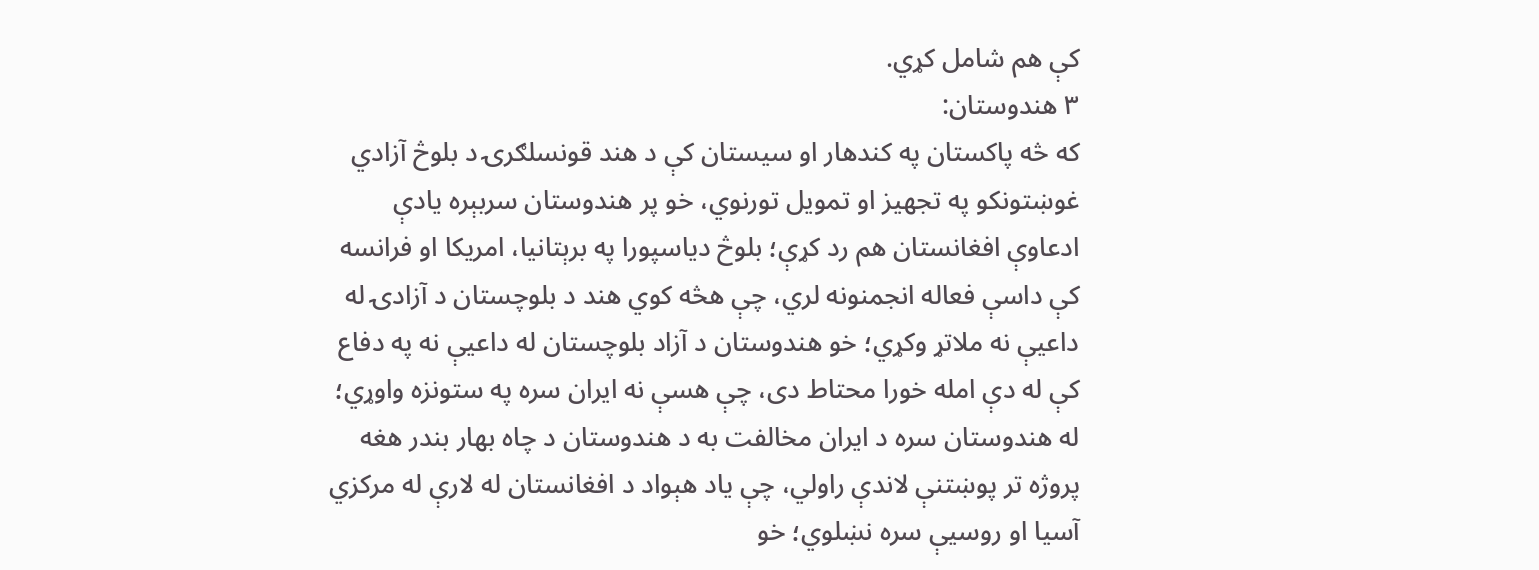کې هم شامل کړي.
۳ هندوستان:
که څه پاکستان په کندهار او سیستان کې د هند قونسلګرۍ د بلوڅ آزادي غوښتونکو په تجهیز او تمویل تورنوي، خو پر هندوستان سربېره یادې ادعاوې افغانستان هم رد کړې؛ بلوڅ دیاسپورا په برېتانیا، امریکا او فرانسه کې داسې فعاله انجمنونه لري، چې هڅه کوي هند د بلوچستان د آزادۍ له داعیې نه ملاتړ وکړي؛ خو هندوستان د آزاد بلوچستان له داعیې نه په دفاع کې له دې امله خورا محتاط دی، چې هسې نه ایران سره په ستونزه واوړي؛ له هندوستان سره د ایران مخالفت به د هندوستان د چاه بهار بندر هغه پروژه تر پوښتنې لاندې راولي، چې یاد هېواد د افغانستان له لارې له مرکزي آسیا او روسیې سره نښلوي؛ خو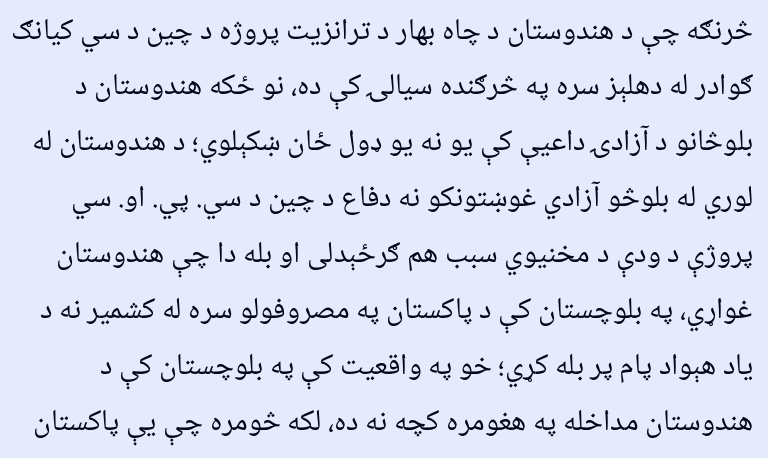څرنګه چې د هندوستان د چاه بهار د ترانزیت پروژه د چین د سي کیانګ ګوادر له دهلېز سره په څرګنده سیالۍ کې ده، نو ځکه هندوستان د بلوڅانو د آزادۍ داعیې کې یو نه یو ډول ځان ښکېلوي؛ د هندوستان له لوري له بلوڅو آزادي غوښتونکو نه دفاع د چین د سي. پي. او. سي پروژې د ودې د مخنیوي سبب هم ګرځېدلی او بله دا چې هندوستان غواړي، په بلوچستان کې د پاکستان په مصروفولو سره له کشمیر نه د یاد هېواد پام پر بله کړي؛ خو په واقعیت کې په بلوچستان کې د هندوستان مداخله په هغومره کچه نه ده، لکه څومره چې یې پاکستان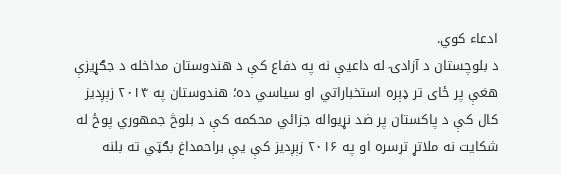ادعاء کوي.
د بلوچستان د آزادۍ له داعیې نه په دفاع کې د هندوستان مداخله د جګړیزې هغې پر ځای تر ډېره استخباراتي او سیاسي ده؛ هندوستان په ۲۰۱۴ زېږدیز کال کې د پاکستان پر ضد نړیواله جزائي محکمه کې د بلوڅ جمهوري پوځ له شکایت نه ملاتړ ترسره او په ۲۰۱۶ زېږدیز کې یې براحمداغ بګټي ته بلنه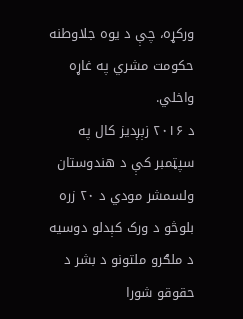ورکړه، چې د یوه جلاوطنه حکومت مشري په غاړه واخلي.
د ۲۰۱۶ زېږدیز کال په سپټمبر کې د هندوستان ولسمشر مودي د ۲۰ زره بلوڅو د ورک کېدلو دوسیه د ملګرو ملتونو د بشر د حقوقو شورا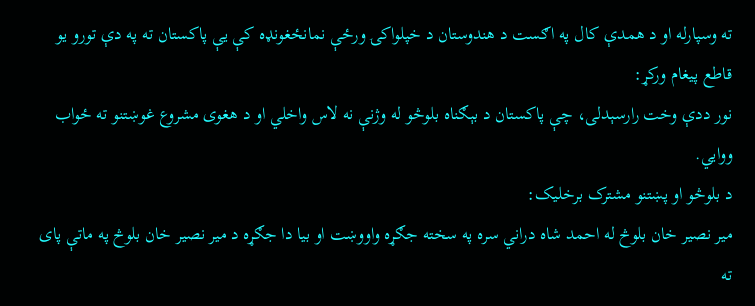ته وسپارله او د همدې کال په اګست د هندوستان د خپلواکۍ ورځې نمانځغونډه کې یې پاکستان ته په دې تورو یو قاطع پیغام ورکړ:
نور ددې وخت رارسېدلی، چې پاکستان د بېګناه بلوڅو له وژنې نه لاس واخلي او د هغوی مشروع غوښتنو ته ځواب ووايي.
د بلوڅو او پښتنو مشترک برخلیک:
میر نصیر خان بلوڅ له احمد شاه دراني سره په سخته جګړه واووښت او بیا دا جګړه د میر نصیر خان بلوڅ په ماتې پای ته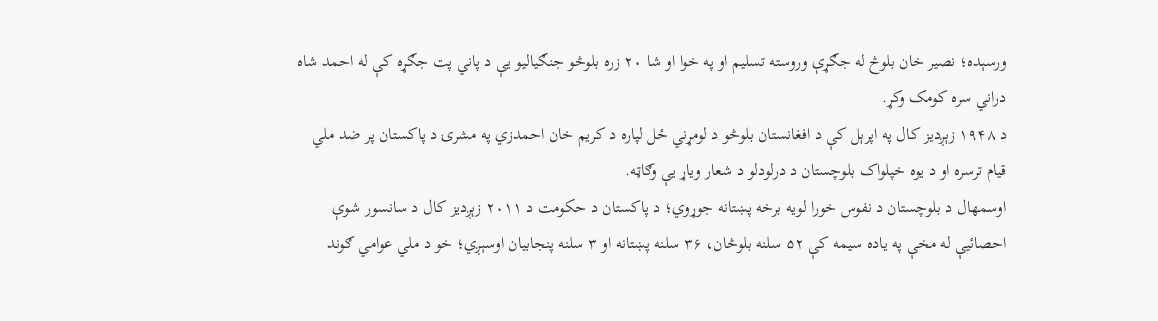ورسېده؛ نصیر خان بلوڅ له جګړې وروسته تسلیم او په خوا او شا ۲۰ زره بلوڅو جنګیالیو یې د پاني پت جګړه کې له احمد شاه دراني سره کومک وکړ.
د ۱۹۴۸ زېږدیز کال په اپرېل کې د افغانستان بلوڅو د لومړني ځل لپاره د کریم خان احمدزي په مشرۍ د پاکستان پر ضد ملي قیام ترسره او د یوه خپلواک بلوچستان د درلودلو د شعار ویاړ یې وګاټه.
اوسمهال د بلوچستان د نفوس خورا لویه برخه پښتانه جوړوي؛ د پاکستان د حکومت د ۲۰۱۱ زېږدیز کال د سانسور شوې احصائیې له مخې په یاده سیمه کې ۵۲ سلنه بلوڅان، ۳۶ سلنه پښتانه او ۳ سلنه پنجابیان اوسېږي؛ خو د ملي عوامي ګوند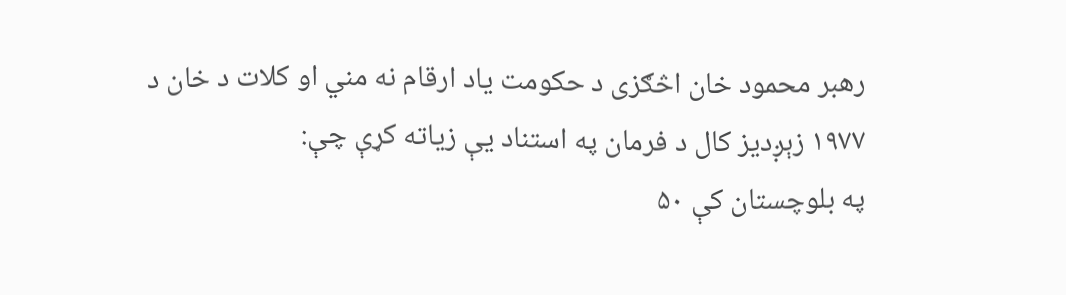رهبر محمود خان اڅګزی د حکومت یاد ارقام نه مني او کلات د خان د ۱۹۷۷ زېږدیز کال د فرمان په استناد یې زیاته کړې چې:
په بلوچستان کې ۵۰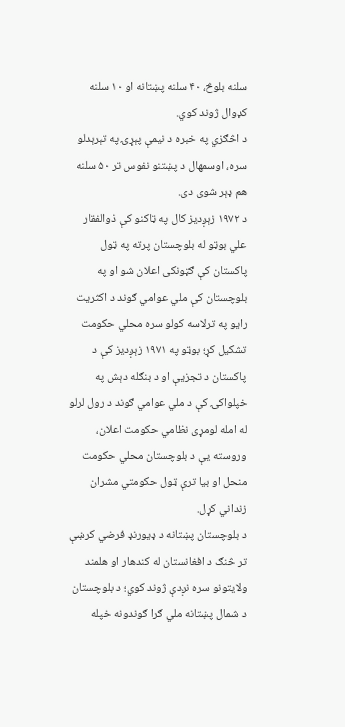سلنه بلوڅ، ۴۰ سلنه پښتانه او ۱۰ سلنه کډوال ژوند کوي.
د اڅګزي په خبره د نیمې پېړۍ په تېرېدلو سره، اوسمهال د پښتنو نفوس تر ۵۰ سلنه هم ډېر شوی دی.
د ۱۹۷۲ زېږدیز کال په ټاکنو کې ذوالفقار علي بوټو له بلوچستان پرته په ټول پاکستان کې ګټونکی اعلان شو او په بلوچستان کې ملي عوامي ګوند د اکثریت رایو په ترلاسه کولو سره محلي حکومت تشکیل کړ؛ بوټو په ۱۹۷۱ زېږدیز کې د پاکستان د تجزیې او د بنګله دېش په خپلواکۍ کې د ملي عوامي ګوند د رول لرلو له امله لومړی نظامي حکومت اعلان، وروسته یې د بلوچستان محلي حکومت منحل او بیا ترې ټول حکومتي مشران زنداني کړل.
د بلوچستان پښتانه د ډیورنډ فرضي کرښې تر څنګ د افغانستان له کندهار او هلمند ولایتونو سره نږدې ژوند کوي؛ د بلوچستان د شمال پښتانه ملي ګرا ګوندونه خپله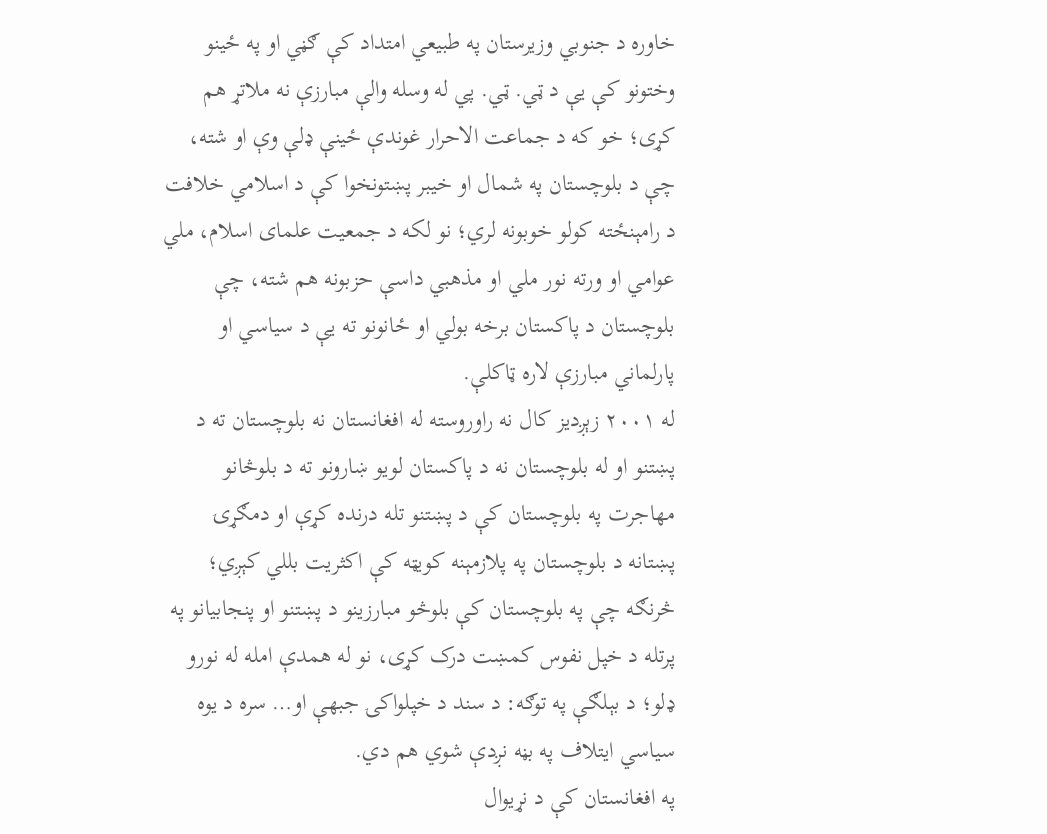خاوره د جنوبي وزیرستان په طبیعي امتداد کې ګڼي او په ځینو وختونو کې یې د ټي. ټي. پي له وسله والې مبارزې نه ملاتړ هم کړی؛ خو که د جماعت الاحرار غوندې ځینې ډلې وې او شته، چې د بلوچستان په شمال او خیبر پښتونخوا کې د اسلامي خلافت د رامېنځته کولو خوبونه لري؛ نو لکه د جمعیت علمای اسلام، ملي عوامي او ورته نور ملي او مذهبي داسې حزبونه هم شته، چې بلوچستان د پاکستان برخه بولي او ځانونو ته یې د سیاسي او پارلماني مبارزې لاره ټاکلې.
له ۲۰۰۱ زېږدیز کال نه راوروسته له افغانستان نه بلوچستان ته د پښتنو او له بلوچستان نه د پاکستان لویو ښارونو ته د بلوڅانو مهاجرت په بلوچستان کې د پښتنو تله درنده کړې او دمګړۍ پښتانه د بلوچستان په پلازمېنه کويټه کې اکثریت بللي کېږي؛ څرنګه چې په بلوچستان کې بلوڅو مبارزینو د پښتنو او پنجابیانو په پرتله د خپل نفوس کمښت درک کړی، نو له همدې امله له نورو ډلو؛ د بېلګې په توګه: د سند د خپلواکۍ جبهې او… سره د یوه سیاسي ایتلاف په بڼه نږدې شوي هم دي.
په افغانستان کې د نړیوال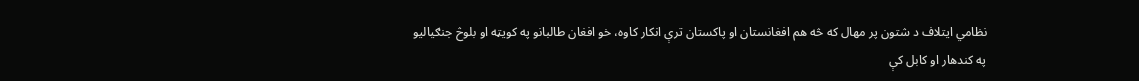نظامي ایتلاف د شتون پر مهال که څه هم افغانستان او پاکستان ترې انکار کاوه، خو افغان طالبانو په کویټه او بلوڅ جنګیاليو په کندهار او کابل کې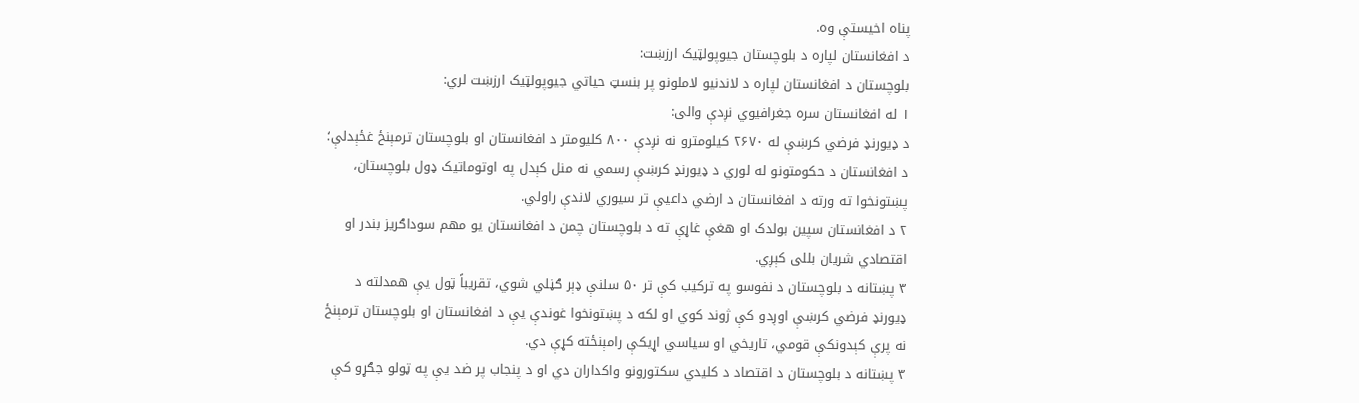پناه اخیستې وه.
د افغانستان لپاره د بلوچستان جیوپولټیک ارزښت:
بلوچستان د افغانستان لپاره د لاندنیو لاملونو پر بنسټ حیاتي جیوپولټیک ارزښت لري:
۱ له افغانستان سره جغرافیوي نږدې والی:
د ډیورنډ فرضي کرښې له ۲۶۷۰ کیلومترو نه نږدې ۸۰۰ کلیومتر د افغانستان او بلوچستان ترمېنځ غځېدلې؛ د افغانستان د حکومتونو له لوري د ډیورنډ کرښې رسمي نه منل کېدل په اوتوماتیک ډول بلوچستان، پښتونخوا ته ورته د افغانستان د ارضي داعیې تر سیوري لاندې راولي.
۲ د افغانستان سپین بولدک او هغې غاړې ته د بلوچستان چمن د افغانستان یو مهم سوداګریز بندر او اقتصادي شریان بللی کېږي.
۳ پښتانه د بلوچستان د نفوسو په ترکیب کې تر ۵۰ سلنې ډېر ګڼلي شوي، تقریباً ټول یې همدلته د ډیورنډ فرضي کرښې اوږدو کې ژوند کوي او لکه د پښتونخوا غوندې یې د افغانستان او بلوچستان ترمېنځ نه پرې کېدونکې قومي، تاریخي او سیاسي اړیکې رامېنځته کړې دي.
۳ پښتانه د بلوچستان د اقتصاد د کلیدي سکتورونو واکداران دي او د پنجاب پر ضد یې په ټولو جګړو کې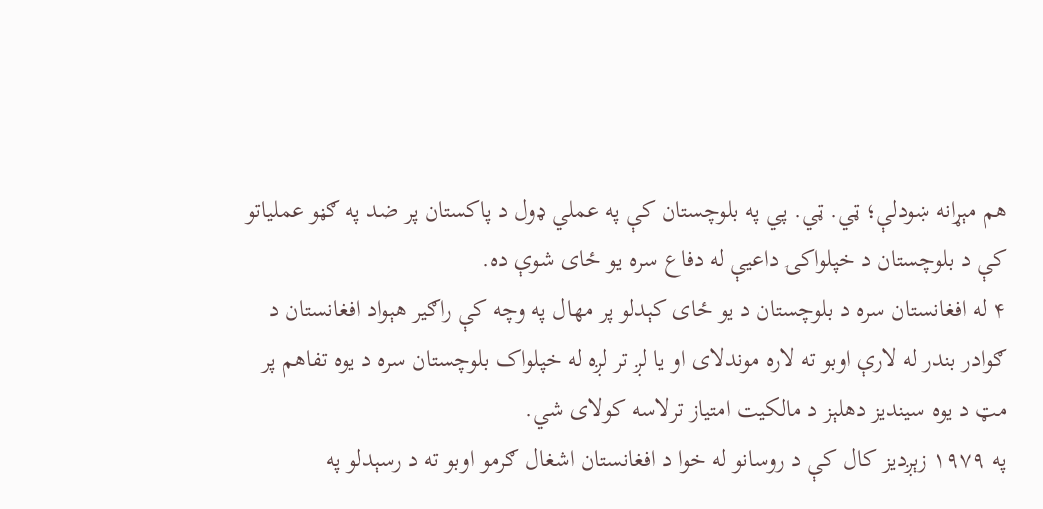هم مېړانه ښودلې؛ ټي. ټي. پي په بلوچستان کې په عملي ډول د پاکستان پر ضد په ګڼو عملیاتو کې د بلوچستان د خپلواکۍ داعیې له دفاع سره یو ځای شوې ده.
۴ له افغانستان سره د بلوچستان د یو ځای کېدلو پر مهال په وچه کې راګیر هېواد افغانستان د ګوادر بندر له لارې اوبو ته لاره موندلای او یا لږ تر لږه له خپلواک بلوچستان سره د یوه تفاهم پر مټ د یوه سیندیز دهلېز د مالکیت امتیاز ترلاسه کولای شي.
په ۱۹۷۹ زېږدیز کال کې د روسانو له خوا د افغانستان اشغال ګرمو اوبو ته د رسېدلو په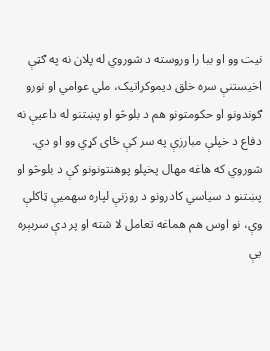نیت وو او ببا را وروسته د شوروي له پلان نه په ګټې اخیستنې سره خلق دیموکراتیک، ملي عوامي او نورو ګوندونو او حکومتونو هم د بلوڅو او پښتنو له داعیې نه دفاع د خپلې مبارزې په سر کې ځای کړي وو او دي.
شوروي که هاغه مهال پخپلو پوهنتونونو کې د بلوڅو او پښتنو د سیاسي کادرونو د روزنې لپاره سهمیې ټاکلې وې، نو اوس هم هماغه تعامل لا شته او پر دې سربېره یې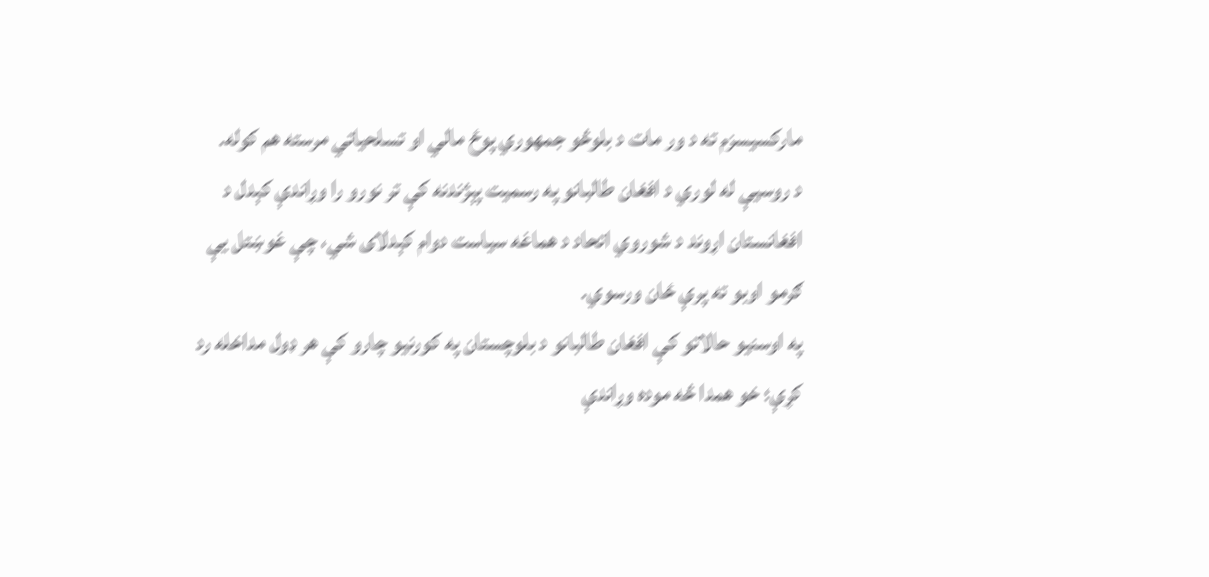مارکسیسزم ته د ور مات د بلوڅو جمهوري پوځ مالي او تسلحیاتي مرسته هم کوله.
د روسیې له لوري د افغان طالبانو په رسمیت پېژندنه کې تر نورو را وړاندې کېدل د افغانستان اړوند د شوروي اتحاد د هماغه سیاست دوام کېدلای شي، چې غوښتل یې ګرمو اوبو ته پرې ځان ورسوي.
په اوسنیو حالاتو کې افغان طالبانو د بلوچستان په کورنیو چارو کې هر ډول مداخله رد کړې؛ خو همدا څه موده وړاندې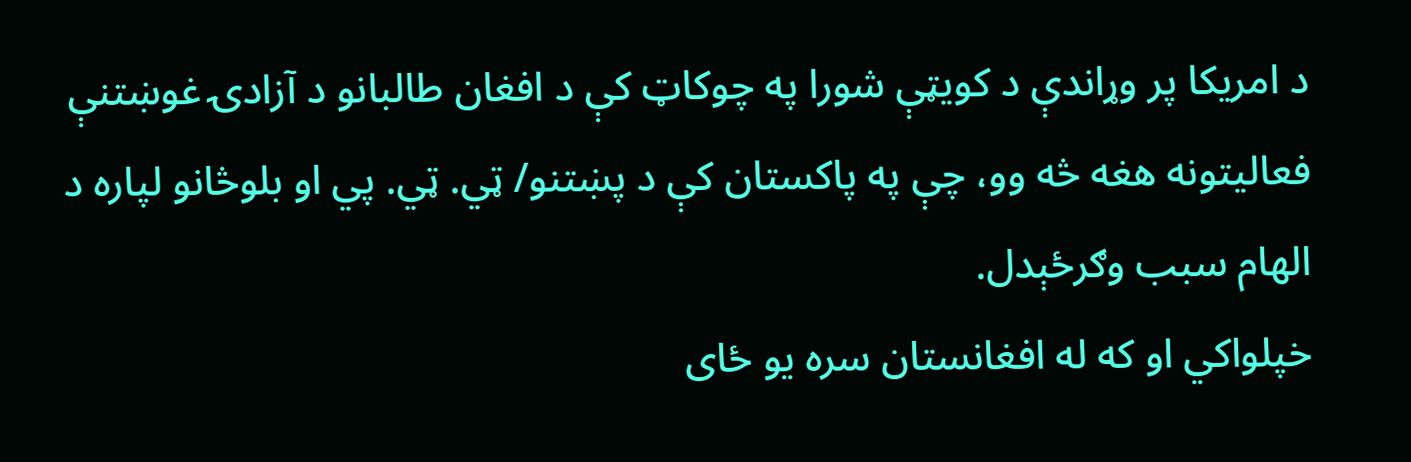د امریکا پر وړاندې د کویټې شورا په چوکاټ کې د افغان طالبانو د آزادۍ غوښتنې فعالیتونه هغه څه وو، چې په پاکستان کې د پښتنو/ ټي. ټي. پي او بلوڅانو لپاره د الهام سبب وګرځېدل.
خپلواکي او که له افغانستان سره یو ځای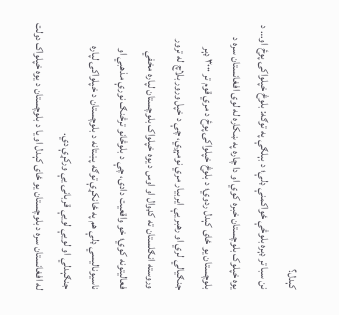کېدل؟
نن سبا تر ډېره بلوڅې ځواکمنې ډلې؛ د بېلګې په توګه: بلوڅ خپلواکۍ پوځ او… د یوه خپلوک بلوچستان خبره کوي او دا چاره په ښکاره له لوی افغانستان سره د بلوچستان یو ځای کېدل ردوي؛ د بلوڅ خپلواکۍ پوځ د مري قوم تر ۳۰۰۰ ډېر جنګیالي لري او رهبر یې ایربیار مري نومېږي، چې د خپل ورور بلاچ له ترور وروسته انګلستان ته کډوال او اوس د یوه خپلواک بلوچستان لپاره مخفي فعالیتونه کوي؛ خو واقعیت دادی، چې د بلوڅانو ترڅنګ نورې مذهبي او ناسیونالیسي ډلې هم په ځانکړې توګه پښتانه د بلوچستان د خپلواکۍ لپاره جنګېدلي او لویې لویې قربانۍ یې ورکړې دي.
له افغانستان سره د بلوچستان یو ځای کېدل او یا د بلوچستان د یوه خپلواک دولت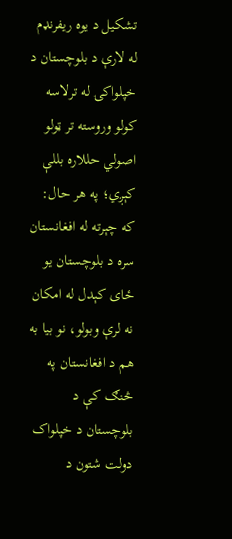تشکیل د یوه ریفرنډم له لارې د بلوچستان د خپلواکۍ له ترلاسه کولو وروسته تر ټولو اصولي حللاره بللې کېږي؛ په هر حال:
که چېرته له افغانستان سره د بلوچستان یو ځای کېدل له امکان نه لرې وبولو، نو بیا به هم د افغانستان په څنګ کې د بلوچستان د خپلواک دولت شتون د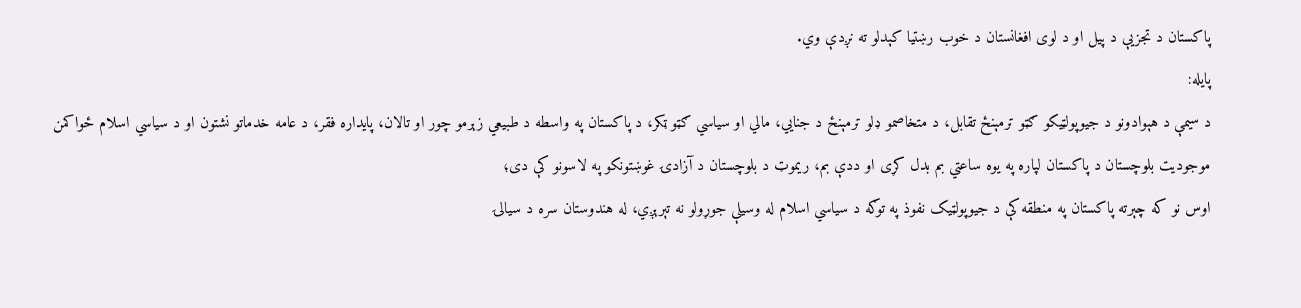پاکستان د تجزیې د پیل او د لوی افغانستان د خوب رښتیا کېدلو ته نږدې وي.
پایله:
د سیمې د هېوادونو د جیوپولټیکو ګټو ترمېنځ تقابل، د متخاصمو ډلو ترمېنځ د جنایي، مالي او سیاسي ګټو ټکر، د پاکستان په واسطه د طبیعي زېرمو چور او تالان، پایداره فقر، د عامه خدماتو نشتون او د سیاسي اسلام ځواکمن موجودیت بلوچستان د پاکستان لپاره په یوه ساعتي بم بدل کړی او ددې بم، ریموټ د بلوچستان د آزادۍ غوښتونکو په لاسونو کې دی؛
اوس نو که چېرته پاکستان په منطقه کې د جیوپولټیک نفوذ په توګه د سیاسي اسلام له وسیلې جوړولو نه تېرېږي، له هندوستان سره د سیالۍ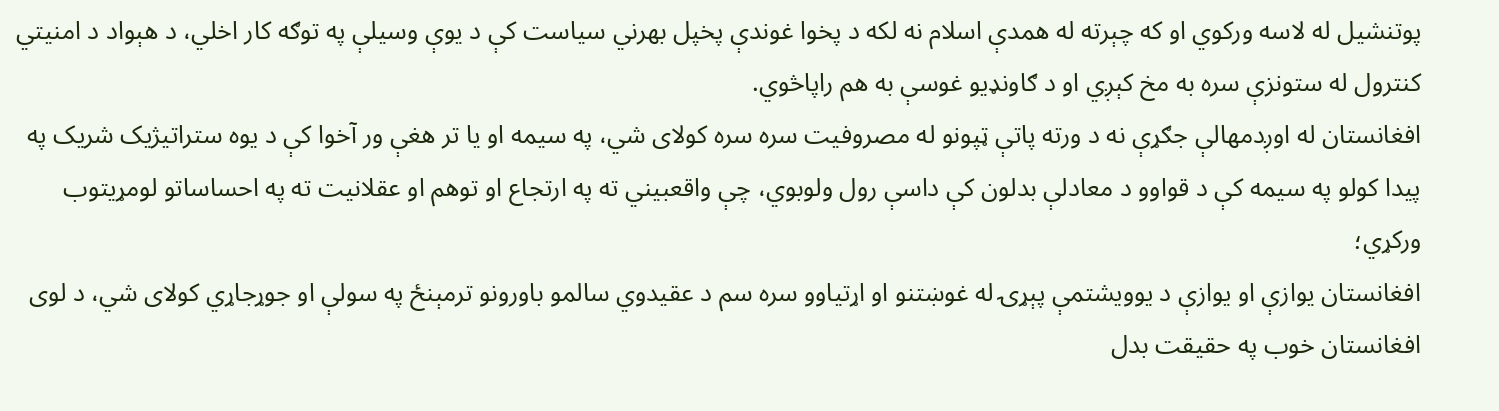پوتنشیل له لاسه ورکوي او که چېرته له همدې اسلام نه لکه د پخوا غوندې پخپل بهرني سیاست کې د یوې وسیلې په توګه کار اخلي، د هېواد د امنیتي کنترول له ستونزې سره به مخ کېږي او د ګاونډیو غوسې به هم راپاڅوي.
افغانستان له اوږدمهالې جګړې نه د ورته پاتې ټپونو له مصروفیت سره سره کولای شي، په سیمه او یا تر هغې ور آخوا کې د یوه ستراتیژیک شریک په پیدا کولو په سیمه کې د قواوو د معادلې بدلون کې داسې رول ولوبوي، چې واقعبیني ته په ارتجاع او توهم او عقلانیت ته په احساساتو لومړیتوب ورکړي؛
افغانستان یوازې او یوازې د یوویشتمې پېړۍ له غوښتنو او اړتیاوو سره سم د عقیدوي سالمو باورونو ترمېنځ په سولې او جوړجاړي کولای شي، د لوی افغانستان خوب په حقیقت بدل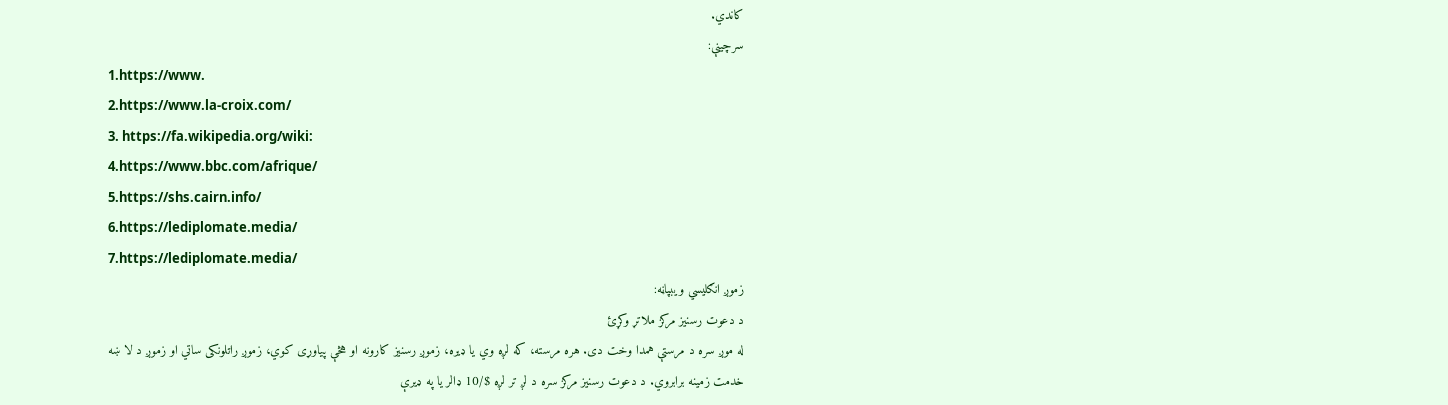کاندي.
سرچینې:
1.https://www.
2.https://www.la-croix.com/
3. https://fa.wikipedia.org/wiki:
4.https://www.bbc.com/afrique/
5.https://shs.cairn.info/
6.https://lediplomate.media/
7.https://lediplomate.media/
زموږ انګلیسي ویبپاڼه:
د دعوت رسنیز مرکز ملاتړ وکړئ
له موږ سره د مرستې همدا وخت دی. هره مرسته، که لږه وي یا ډیره، زموږ رسنیز کارونه او هڅې پیاوړی کوي، زموږ راتلونکی ساتي او زموږ د لا ښه خدمت زمینه برابروي. د دعوت رسنیز مرکز سره د لږ تر لږه $/10 ډالر یا په ډیرې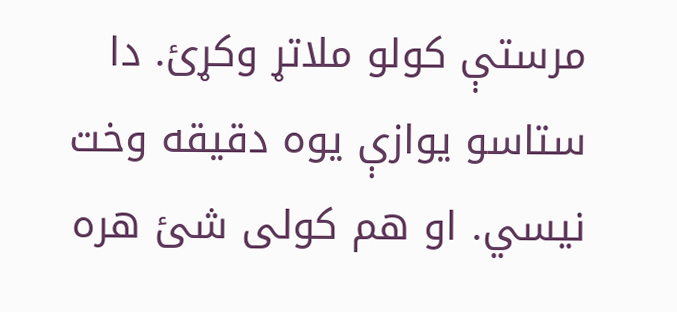مرستې کولو ملاتړ وکړئ. دا ستاسو یوازې یوه دقیقه وخت نیسي. او هم کولی شئ هره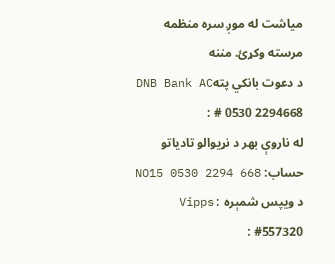میاشت له موږ سره منظمه مرسته وکړئ. مننه
د دعوت بانکي پتهDNB Bank AC # 0530 2294668 :
له ناروې بهر د نړیوالو تادیاتو حساب: NO15 0530 2294 668
د ویپس شمېره Vipps: #557320 :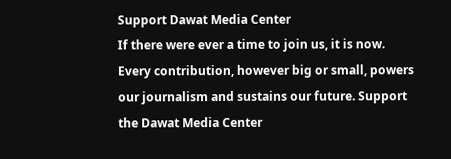Support Dawat Media Center
If there were ever a time to join us, it is now. Every contribution, however big or small, powers our journalism and sustains our future. Support the Dawat Media Center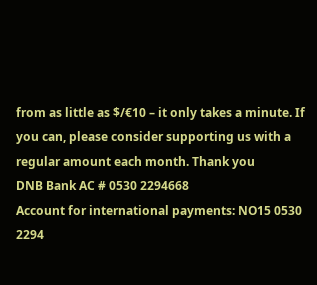from as little as $/€10 – it only takes a minute. If you can, please consider supporting us with a regular amount each month. Thank you
DNB Bank AC # 0530 2294668
Account for international payments: NO15 0530 2294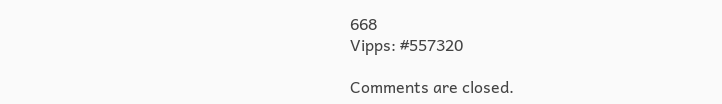668
Vipps: #557320

Comments are closed.